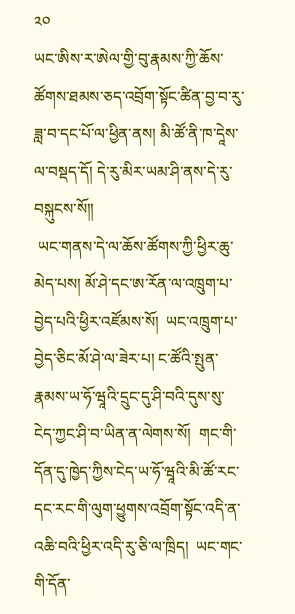༢༠
ཡང་ཨིས་ར་ཨེལ་གྱི་བུ་རྣམས་ཀྱི་ཆོས་ཚོགས་ཐམས་ཅད་འབྲོག་སྟོང་ཚིན་བྱ་བ་རུ་ཟླ་བ་དང་པོ་ལ་ཕྱིན་ནས། མི་ཚོ་ནི་ཁ་དཱེས་ལ་བསྡད་དོ། དེ་རུ་མིར་ཡམ་ཤི་ནས་དེ་རུ་བསྐུངས་སོ༎
 ཡང་གནས་དེ་ལ་ཆོས་ཚོགས་ཀྱི་ཕྱིར་ཆུ་མེད་པས། མོ་ཤེ་དང་ཨ་རོན་ལ་འཁྲུག་པ་བྱེད་པའི་ཕྱིར་འཛོམས་སོ།  ཡང་འཁྲུག་པ་བྱེད་ཅིང་མོ་ཤེ་ལ་ཟེར་པ། ང་ཚོའི་སྤུན་རྣམས་ཡ་ཧོ་ཝཱའི་དྲུང་དུ་ཤི་བའི་དུས་སུ་ངེད་ཀྱང་ཤི་བ་ཡིན་ན་ལེགས་སོ།  གང་གི་དོན་དུ་ཁྱེད་ཀྱིས་ངེད་ཡ་ཧོ་ཝཱའི་མི་ཚོ་རང་དང་རང་གི་ལུག་ཕྱུགས་འབྲོག་སྟོང་འདི་ན་འཆི་བའི་ཕྱིར་འདི་རུ་ཅི་ལ་ཁྲིད།  ཡང་གང་གི་དོན་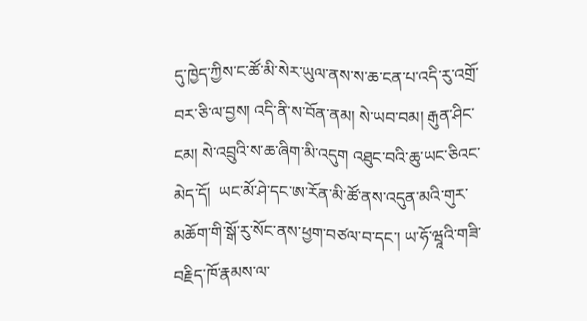དུ་ཁྱེད་ཀྱིས་ང་ཚོ་མི་སེར་ཡུལ་ནས་ས་ཆ་ངན་པ་འདི་རུ་འགྲོ་བར་ཅི་ལ་བྱས། འདི་ནི་ས་བོན་ནམ། སེ་ཡབ་བམ། རྒུན་ཤིང་ངམ། སེ་འབྲུའི་ས་ཆ་ཞིག་མི་འདུག འཐུང་བའི་ཆུ་ཡང་ཅིའང་མེད་དོ།  ཡང་མོ་ཤེ་དང་ཨ་རོན་མི་ཚོ་ནས་འདུན་མའི་གུར་མཆོག་གི་སྒོ་རུ་སོང་ནས་ཕྱག་བཙལ་བ་དང་། ཡ་ཧོ་ཝཱའི་གཟི་བརྗིད་ཁོ་རྣམས་ལ་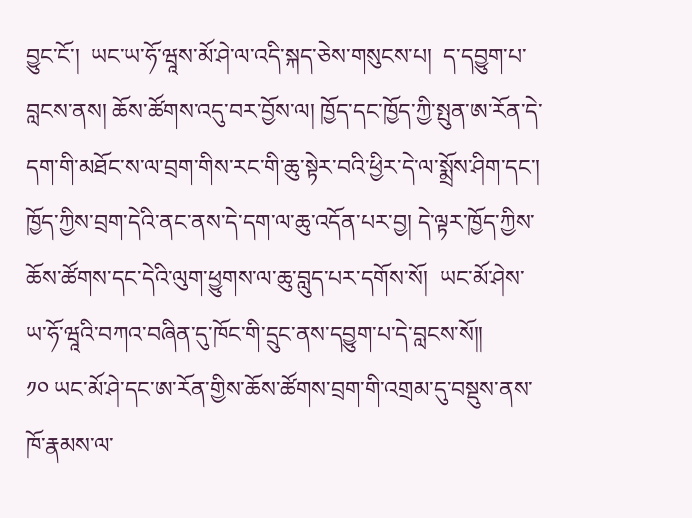བྱུང་ངོ་།  ཡང་ཡ་ཧོ་ཝཱས་མོ་ཤེ་ལ་འདི་སྐད་ཅེས་གསུངས་པ།  ད་དབྱུག་པ་བླངས་ནས། ཆོས་ཚོགས་འདུ་བར་བྱོས་ལ། ཁྱོད་དང་ཁྱོད་ཀྱི་སྤུན་ཨ་རོན་དེ་དག་གི་མཐོང་ས་ལ་བྲག་གིས་རང་གི་ཆུ་སྟེར་བའི་ཕྱིར་དེ་ལ་སྨྲོས་ཤིག་དང་། ཁྱོད་ཀྱིས་བྲག་དེའི་ནང་ནས་དེ་དག་ལ་ཆུ་འདོན་པར་བྱ། དེ་ལྟར་ཁྱོད་ཀྱིས་ཆོས་ཚོགས་དང་དེའི་ལུག་ཕྱུགས་ལ་ཆུ་བླུད་པར་དགོས་སོ།  ཡང་མོ་ཤེས་ཡ་ཧོ་ཝཱའི་བཀའ་བཞིན་དུ་ཁོང་གི་དྲུང་ནས་དབྱུག་པ་དེ་བླངས་སོ༎
༡༠ ཡང་མོ་ཤེ་དང་ཨ་རོན་གྱིས་ཆོས་ཚོགས་བྲག་གི་འགྲམ་དུ་བསྡུས་ནས་ཁོ་རྣམས་ལ་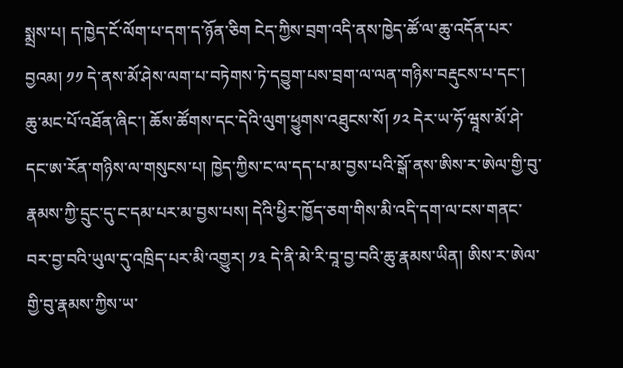སྨྲས་པ། ད་ཁྱེད་ངོ་ལོག་པ་དག་ད་ཉོན་ཅིག ངེད་ཀྱིས་བྲག་འདི་ནས་ཁྱེད་ཚོ་ལ་ཆུ་འདོན་པར་བྱའམ། ༡༡ དེ་ནས་མོ་ཤེས་ལག་པ་བཏེགས་ཏེ་དབྱུག་པས་བྲག་ལ་ལན་གཉིས་བརྡུངས་པ་དང་། ཆུ་མང་པོ་འཐོན་ཞིང་། ཆོས་ཚོགས་དང་དེའི་ལུག་ཕྱུགས་འཐུངས་སོ། ༡༢ དེར་ཡ་ཧོ་ཝཱས་མོ་ཤེ་དང་ཨ་རོན་གཉིས་ལ་གསུངས་པ། ཁྱེད་ཀྱིས་ང་ལ་དད་པ་མ་བྱས་པའི་སྒོ་ནས་ཨིས་ར་ཨེལ་གྱི་བུ་རྣམས་ཀྱི་དྲུང་དུ་ང་དམ་པར་མ་བྱས་པས། དེའི་ཕྱིར་ཁྱོད་ཅག་གིས་མི་འདི་དག་ལ་ངས་གནང་བར་བྱ་བའི་ཡུལ་དུ་འཁྲིད་པར་མི་འགྱུར། ༡༣ དེ་ནི་མེ་རི་བཱ་བྱ་བའི་ཆུ་རྣམས་ཡིན། ཨིས་ར་ཨེལ་གྱི་བུ་རྣམས་ཀྱིས་ཡ་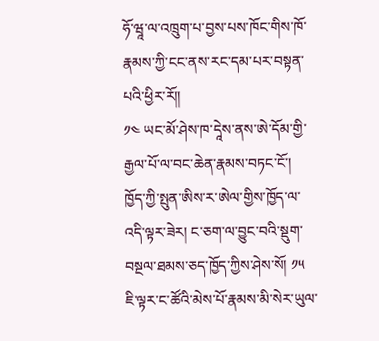ཧོ་ཝཱ་ལ་འཁྲུག་པ་བྱས་པས་ཁོང་གིས་ཁོ་རྣམས་ཀྱི་ངང་ནས་རང་དམ་པར་བསྟན་པའི་ཕྱིར་རོ༎
༡༤ ཡང་མོ་ཤེས་ཁ་དཱེས་ནས་ཨེ་དོམ་གྱི་རྒྱལ་པོ་ལ་བང་ཆེན་རྣམས་བཏང་ངོ་། ཁྱོད་ཀྱི་སྤུན་ཨིས་ར་ཨེལ་གྱིས་ཁྱོད་ལ་འདི་ལྟར་ཟེར། ང་ཅག་ལ་བྱུང་བའི་སྡུག་བསྔལ་ཐམས་ཅད་ཁྱོད་ཀྱིས་ཤེས་སོ། ༡༥ ཇི་ལྟར་ང་ཚོའི་མེས་པོ་རྣམས་མི་སེར་ཡུལ་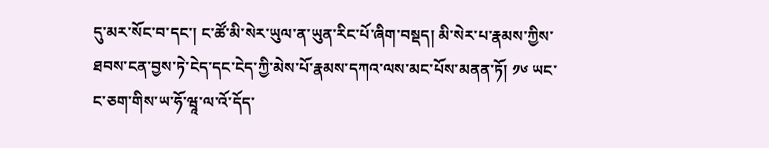དུ་མར་སོང་བ་དང་། ང་ཚོ་མི་སེར་ཡུལ་ན་ཡུན་རིང་པོ་ཞིག་བསྡད། མི་སེར་པ་རྣམས་ཀྱིས་ཐབས་ངན་བྱས་ཏེ་ངེད་དང་ངེད་ཀྱི་མེས་པོ་རྣམས་དཀའ་ལས་མང་པོས་མནན་ཏོ། ༡༦ ཡང་ང་ཅག་གིས་ཡ་ཧོ་ཝཱ་ལ་འོ་དོད་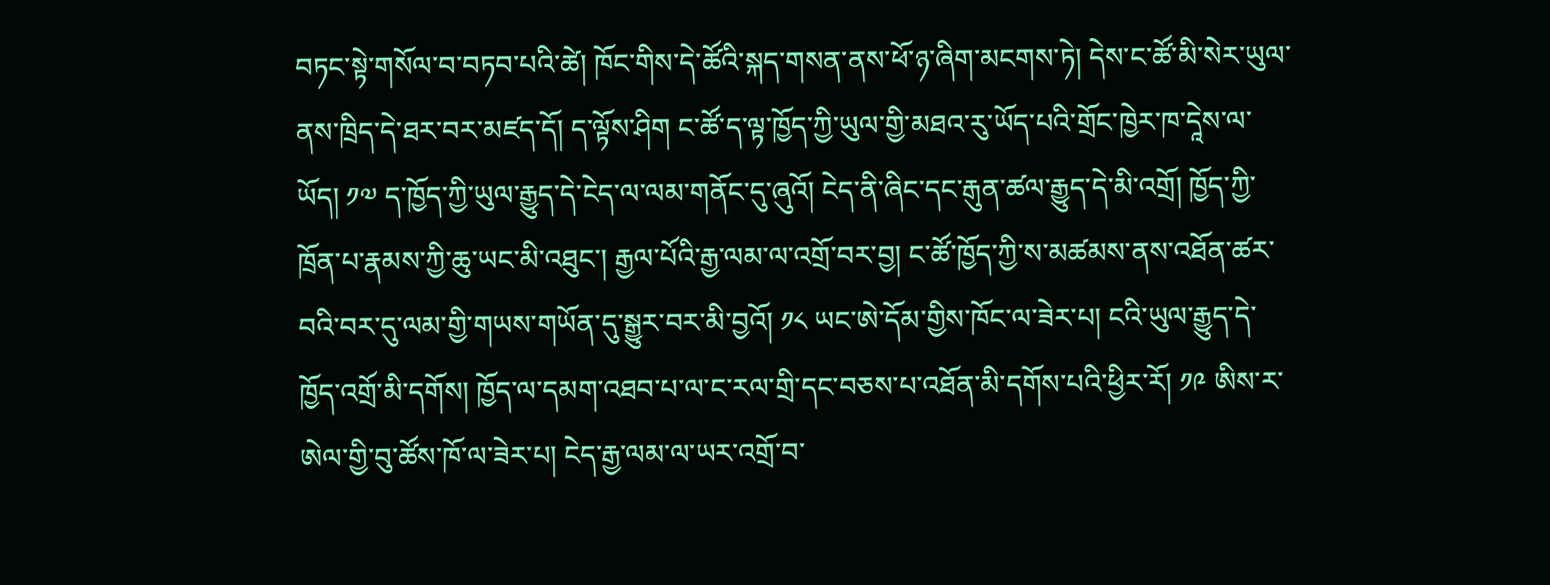བཏང་སྟེ་གསོལ་བ་བཏབ་པའི་ཚེ། ཁོང་གིས་དེ་ཚོའི་སྐད་གསན་ནས་ཕོ་ཉ་ཞིག་མངགས་ཏེ། དེས་ང་ཚོ་མི་སེར་ཡུལ་ནས་ཁྲིད་དེ་ཐར་བར་མཛད་དོ། ད་ལྟོས་ཤིག ང་ཚོ་ད་ལྟ་ཁྱོད་ཀྱི་ཡུལ་གྱི་མཐའ་རུ་ཡོད་པའི་གྲོང་ཁྱེར་ཁ་དཱེས་ལ་ཡོད། ༡༧ ད་ཁྱོད་ཀྱི་ཡུལ་རྒྱུད་དེ་ངེད་ལ་ལམ་གནོང་དུ་ཞུའོ། ངེད་ནི་ཞིང་དང་རྒུན་ཚལ་རྒྱུད་དེ་མི་འགྲོ། ཁྱོད་ཀྱི་ཁྲོན་པ་རྣམས་ཀྱི་ཆུ་ཡང་མི་འཐུང་། རྒྱལ་པོའི་རྒྱ་ལམ་ལ་འགྲོ་བར་བྱ། ང་ཚོ་ཁྱོད་ཀྱི་ས་མཚམས་ནས་འཐོན་ཚར་བའི་བར་དུ་ལམ་གྱི་གཡས་གཡོན་དུ་སྒྱུར་བར་མི་བྱའོ། ༡༨ ཡང་ཨེ་དོམ་གྱིས་ཁོང་ལ་ཟེར་པ། ངའི་ཡུལ་རྒྱུད་དེ་ཁྱོད་འགྲོ་མི་དགོས། ཁྱོད་ལ་དམག་འཐབ་པ་ལ་ང་རལ་གྲི་དང་བཅས་པ་འཐོན་མི་དགོས་པའི་ཕྱིར་རོ། ༡༩ ཨིས་ར་ཨེལ་གྱི་བུ་ཚོས་ཁོ་ལ་ཟེར་པ། ངེད་རྒྱ་ལམ་ལ་ཡར་འགྲོ་བ་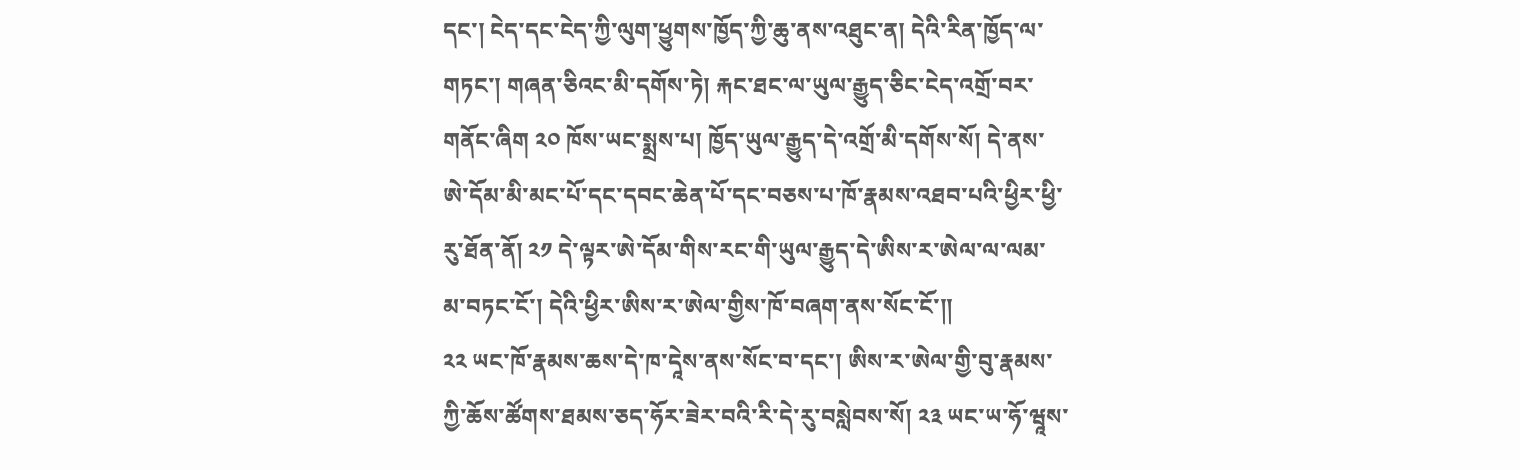དང་། ངེད་དང་ངེད་ཀྱི་ལུག་ཕྱུགས་ཁྱོད་ཀྱི་ཆུ་ནས་འཐུང་ན། དེའི་རིན་ཁྱོད་ལ་གཏང་། གཞན་ཅིའང་མི་དགོས་ཏེ། རྐང་ཐང་ལ་ཡུལ་རྒྱུད་ཅིང་ངེད་འགྲོ་བར་གནོང་ཞིག ༢༠ ཁོས་ཡང་སྨྲས་པ། ཁྱོད་ཡུལ་རྒྱུད་དེ་འགྲོ་མི་དགོས་སོ། དེ་ནས་ཨེ་དོམ་མི་མང་པོ་དང་དབང་ཆེན་པོ་དང་བཅས་པ་ཁོ་རྣམས་འཐབ་པའི་ཕྱིར་ཕྱི་རུ་ཐོན་ནོ། ༢༡ དེ་ལྟར་ཨེ་དོམ་གིས་རང་གི་ཡུལ་རྒྱུད་དེ་ཨིས་ར་ཨེལ་ལ་ལམ་མ་བཏང་ངོ་། དེའི་ཕྱིར་ཨིས་ར་ཨེལ་གྱིས་ཁོ་བཞག་ནས་སོང་ངོ་༎
༢༢ ཡང་ཁོ་རྣམས་ཆས་དེ་ཁ་དཱེས་ནས་སོང་བ་དང་། ཨིས་ར་ཨེལ་གྱི་བུ་རྣམས་ཀྱི་ཆོས་ཚོགས་ཐམས་ཅད་ཧོར་ཟེར་བའི་རི་དེ་རུ་བསླེབས་སོ། ༢༣ ཡང་ཡ་ཧོ་ཝཱས་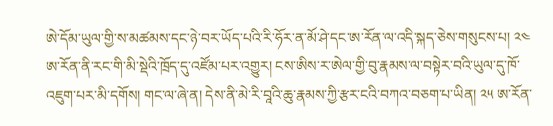ཨེ་དོམ་ཡུལ་གྱི་ས་མཚམས་དང་ཉེ་བར་ཡོད་པའི་རི་ཧོར་ན་མོ་ཤེ་དང་ཨ་རོན་ལ་འདི་སྐད་ཅེས་གསུངས་པ། ༢༤ ཨ་རོན་ནི་རང་གི་མི་སྡེའི་ཁྲོད་དུ་འཛོམ་པར་འགྱུར། ངས་ཨིས་ར་ཨེལ་གྱི་བུ་རྣམས་ལ་བསྟེར་བའི་ཡུལ་དུ་ཁོ་འཇུག་པར་མི་དགོས། གང་ལ་ཞེ་ན། དེས་ནི་མེ་རི་བཱའི་ཆུ་རྣམས་ཀྱི་རྩར་ངའི་བཀའ་བཅག་པ་ཡིན། ༢༥ ཨ་རོན་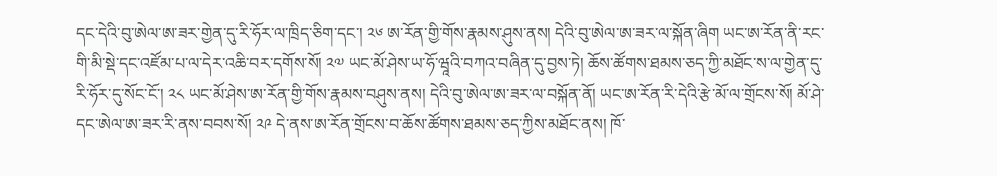དང་དེའི་བུ་ཨེལ་ཨ་ཟར་གྱེན་དུ་རི་ཧོར་ལ་ཁྲིད་ཅིག་དང་། ༢༦ ཨ་རོན་གྱི་གོས་རྣམས་ཤུས་ནས། དེའི་བུ་ཨེལ་ཨ་ཟར་ལ་སྐོན་ཞིག ཡང་ཨ་རོན་ནི་རང་གི་མི་སྡེ་དང་འཛོམ་པ་ལ་དེར་འཆི་བར་དགོས་སོ། ༢༧ ཡང་མོ་ཤེས་ཡ་ཧོ་ཝཱའི་བཀའ་བཞིན་དུ་བྱས་ཏེ། ཆོས་ཚོགས་ཐམས་ཅད་ཀྱི་མཐོང་ས་ལ་གྱེན་དུ་རི་ཧོར་དུ་སོང་ངོ་། ༢༨ ཡང་མོ་ཤེས་ཨ་རོན་གྱི་གོས་རྣམས་བཤུས་ནས། དེའི་བུ་ཨེལ་ཨ་ཟར་ལ་བསྐོན་ནོ། ཡང་ཨ་རོན་རི་དེའི་རྩེ་མོ་ལ་གྲོངས་སོ། མོ་ཤེ་དང་ཨེལ་ཨ་ཟར་རི་ནས་བབས་སོ། ༢༩ དེ་ནས་ཨ་རོན་གྲོངས་བ་ཆོས་ཚོགས་ཐམས་ཅད་ཀྱིས་མཐོང་ནས། ཁོ་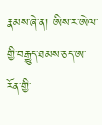རྣམས་ཞེ་ན། ཨིས་ར་ཨེལ་གྱི་བརྒྱུད་ཐམས་ཅད་ཨ་རོན་གྱི་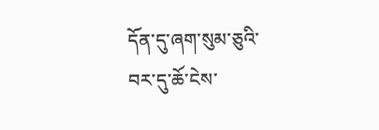དོན་དུ་ཞག་སུམ་ཅུའི་བར་དུ་ཆོ་ངེས་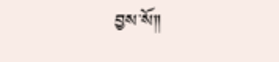བྱས་སོ༎